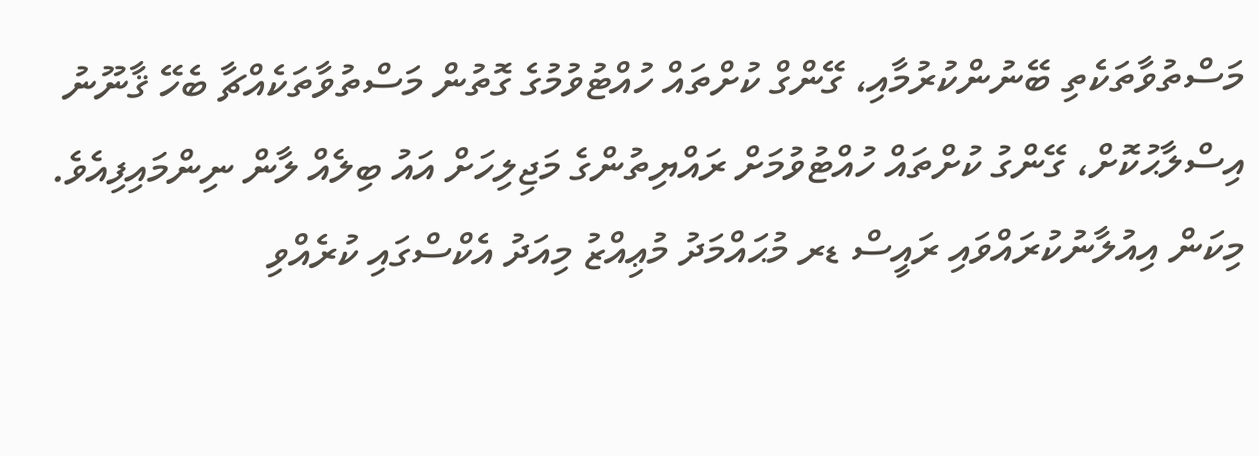މަސްތުވާތަކެތި ބޭނުންކުރުމާއި، ގޭންގް ކުށްތައް ހުއްޓުވުމުގެ ގޮތުން މަސްތުވާތަކެއްޗާ ބެހޭ ޤާނޫނު އިސްލާޙުކޮށް، ގޭންގު ކުށްތައް ހުއްޓުވުމަށް ރައްޔިތުންގެ މަޖިލިހަށް އައު ބިލެއް ލާން ނިންމައިފިއެވެ.
މިކަން އިއުލާނުކުރައްވައި ރައީސް ޑރ މުޙައްމަދު މުޢިއްޒު މިއަދު އެކްސްގައި ކުރެއްވި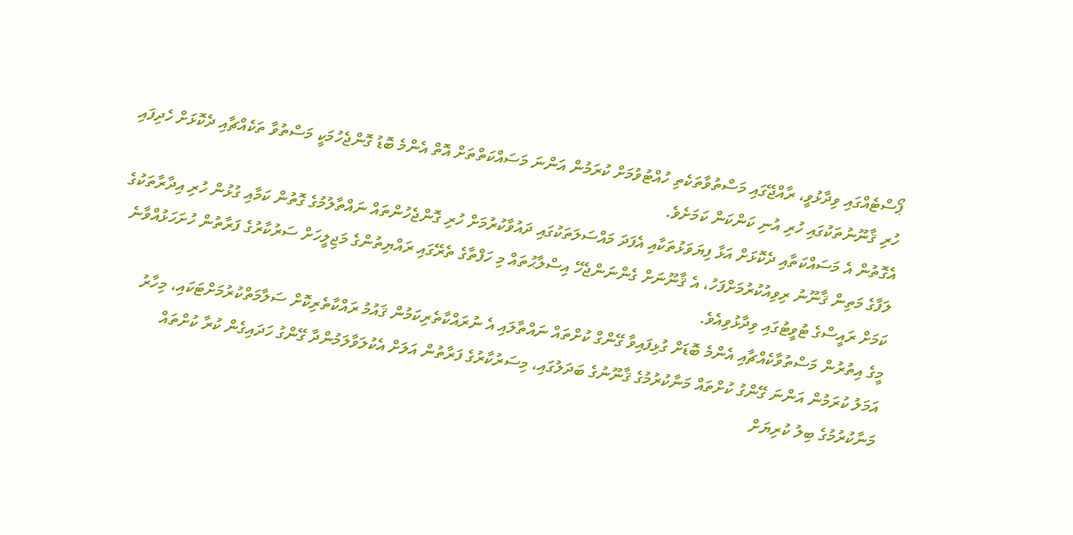ޕޯސްޓެއްގައި ވިދާޅުވީ، ރާއްޖޭގައި މަސްތުވާތަކެތި ހުއްޓުވުމަށް ކުރަމުން އަންނަ މަސައްކަތްތަށް އޮތް އެންމެ ބޮޑު ގޮންޖެހުމަކީ މަސްތުވާ ތަކެއްޗާއި ދެކޮޅަށް ހެދިފައި ހުރި ޤާނޫނުތަކުގައި ހުރި އުނި ކަންކަން ކަމަށެވެ.
އެގޮތުން އެ މަސައްކަތާއި ދެކޮޅަށް އަޅާ ފިޔަވަޅުތަކާއި އެފަދަ މައްސަލަތަކުގައި ދައުވާކުރުމަށް ހުރި ގޮންޖެހުންތައް ނައްތާލުމުގެ ގޮތުން ކަމާއި ގުޅުން ހުރި އިދާރާތަކުގެ ލަފާގެ މަތިން ޤާނޫނު ރިވިއުކުރުމަށްފަހު، އެ ޤާނޫނަށް ގެންނަންޖެހޭ އިސްލާޙުތައް މި ހަފްތާގެ ތެރޭގައި ރައްޔިތުންގެ މަޖިލީހަށް ސަރުކާރުގެ ފަރާތުން ހުށަހަޅުއްވާނެ ކަމަށް ރައީސްގެ ޓުވީޓުގައި ވިދާޅުވިއެވެ.
މީގެ އިތުރުން މަސްތުވާކެއްޗާއި އެންމެ ބޮޑަށް ގުޅިފައިވާ ގޭންގް ކުށްތައް ނައްތާލައި އެ ނުރައްކާތެރިކަމުން ޤައުމު ރައްކާތެރިކޮށް ސަލާމަތްކުރުމަށްޓަކައި، މިހާރު އަމަލު ކުރަމުން އަންނަ ގޭންގު ކުށްތައް މަނާކުރުމުގެ ޤާނޫނުގެ ބަދަލުގައި، މިސަރުކާރުގެ ފަރާތުން އަލަށް އެކުލަވާލަމުންދާ ގޭންގު ހަދައިގެން ކުރާ ކުށްތައް މަނާކުރުމުގެ ބިލު ކުރިޔަށް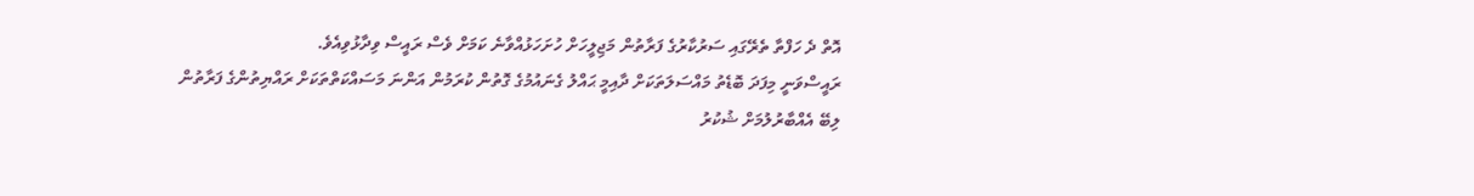އޮތް ދެ ހަފްތާ ތެރޭގައި ސަރުކާރުގެ ފަރާތުން މަޖިލީހަށް ހުށަހަޅުއްވާނެ ކަމަށް ވެސް ރައީސް ވިދާޅުވިއެވެ.
ރައީސްވަނީ މިފަދަ ބޮޑެތު މައްސަލަތަކަށް ދާއިމީ ޙައްލު ގެނައުމުގެ ގޮތުން ކުރަމުން އަންނަ މަސައްކަތްތަކަށް ރައްޔިތުންގެ ފަރާތުން ލިބޭ އެއްބާރުލުމަށް ޝުކުރު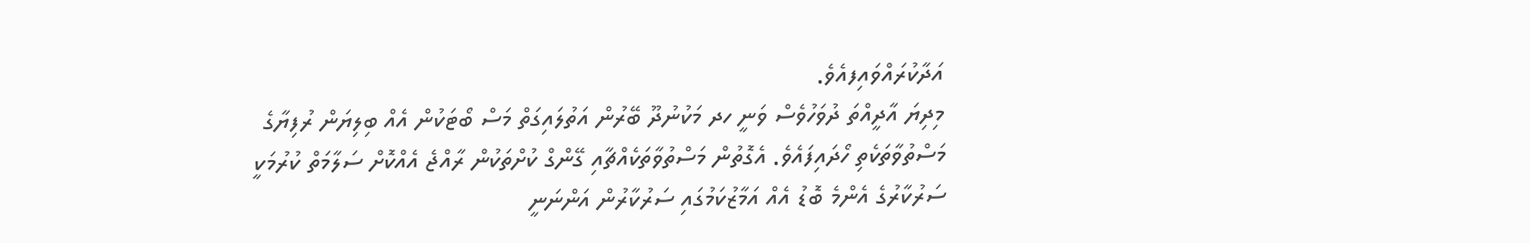އަދާކުރައްވައިފއެވެ.
މިދިޔަ އާދީއްތަ ދުވަހުވެސް ވަނީ ހދ މަކުނުދޫ ބޭރުން އަތުލައިގަތް މަސް ބޯޓަކުން އެއް ބިލިޔަން ރުފިޔާގެ މަސްތުވާތަކެތި ހޯދައިފައެވެ. އެގޮތުން މަސްތުވާތަކެއްޗާއި ގޭންގް ކުށްތަކުން ރާއްޖެ އެއްކޮށް ސަލާމަތް ކުރުމަކީ ސަރުކާރުގެ އެންމެ ބޮޑު އެއް އަމާޒުކަމުގައި ސަރުކާރުން އަންނަނީ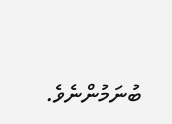ބުނަމުންނެވެ.